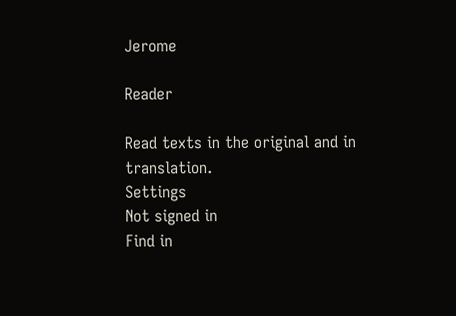Jerome

Reader

Read texts in the original and in translation.
Settings
Not signed in
Find in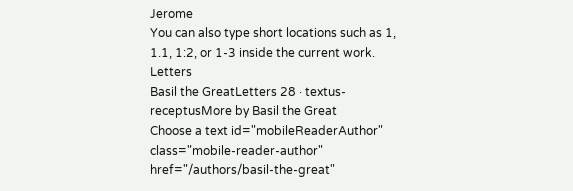Jerome
You can also type short locations such as 1, 1.1, 1:2, or 1-3 inside the current work.
Letters
Basil the GreatLetters 28 · textus-receptusMore by Basil the Great
Choose a text id="mobileReaderAuthor" class="mobile-reader-author" href="/authors/basil-the-great"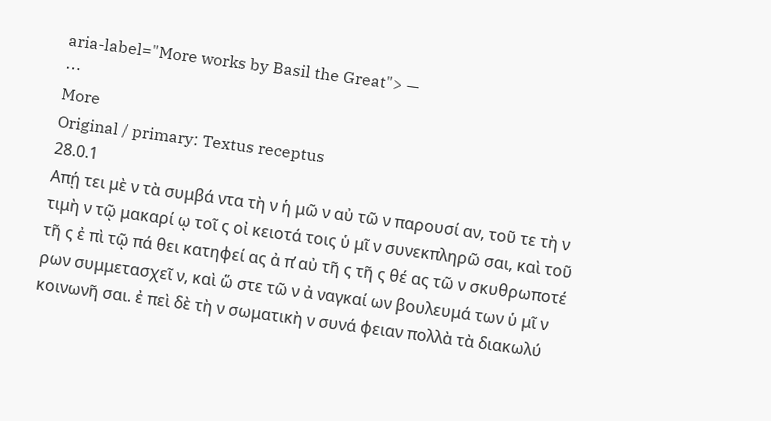aria-label="More works by Basil the Great"> —
⋯
More
Original / primary: Textus receptus
28.0.1
Απῄ τει μὲ ν τὰ συμβά ντα τὴ ν ἡ μῶ ν αὐ τῶ ν παρουσί αν, τοῦ τε τὴ ν τιμὴ ν τῷ μακαρί ῳ τοῖ ς οἰ κειοτά τοις ὑ μῖ ν συνεκπληρῶ σαι, καὶ τοῦ τῆ ς ἐ πὶ τῷ πά θει κατηφεί ας ἀ π̓ αὐ τῆ ς τῆ ς θέ ας τῶ ν σκυθρωποτέ ρων συμμετασχεῖ ν, καὶ ὥ στε τῶ ν ἀ ναγκαί ων βουλευμά των ὑ μῖ ν κοινωνῆ σαι. ἐ πεὶ δὲ τὴ ν σωματικὴ ν συνά φειαν πολλὰ τὰ διακωλύ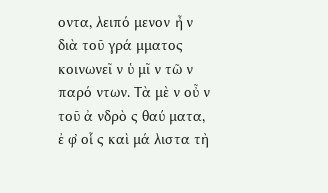οντα, λειπό μενον ἦ ν διὰ τοῦ γρά μματος κοινωνεῖ ν ὑ μῖ ν τῶ ν παρό ντων. Τὰ μὲ ν οὖ ν τοῦ ἀ νδρὸ ς θαύ ματα, ἐ φ̓ οἷ ς καὶ μά λιστα τὴ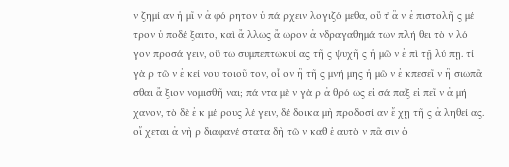ν ζημί αν ἡ μῖ ν ἀ φό ρητον ὑ πά ρχειν λογιζό μεθα, οὔ τ̓ ἂ ν ἐ πιστολῆ ς μέ τρον ὑ ποδέ ξαιτο, καὶ ἄ λλως ἄ ωρον ἀ νδραγαθημά των πλή θει τὸ ν λό γον προσά γειν, οὕ τω συμπεπτωκυί ας τῆ ς ψυχῆ ς ἡ μῶ ν ἐ πὶ τῇ λύ πῃ. τί γὰ ρ τῶ ν ἐ κεί νου τοιοῦ τον, οἷ ον ἢ τῆ ς μνή μης ἡ μῶ ν ἐ κπεσεῖ ν ἢ σιωπᾶ σθαι ἄ ξιον νομισθῆ ναι; πά ντα μὲ ν γὰ ρ ἀ θρό ως εἰ σά παξ εἰ πεῖ ν ἀ μή χανον, τὸ δὲ ἐ κ μέ ρους λέ γειν, δέ δοικα μὴ προδοσί αν ἔ χῃ τῆ ς ἀ ληθεί ας. οἴ χεται ἀ νὴ ρ διαφανέ στατα δὴ τῶ ν καθ̓ ἑ αυτὸ ν πᾶ σιν ὁ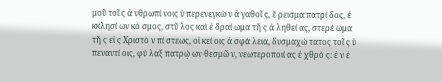μοῦ τοῖ ς ἀ νθρωπί νοις ὑ περενεγκὼ ν ἀ γαθοῖ ς, ἔ ρεισμα πατρί δος, ἐ κκλησί ων κό σμος, στῦ λος καὶ ἑ δραί ωμα τῆ ς ἀ ληθεί ας, στερέ ωμα τῆ ς εἰ ς Χριστὸ ν πί στεως, οἰ κεί οις ἀ σφά λεια, δυσμαχώ τατος τοῖ ς ὑ πεναντί οις, φύ λαξ πατρῴ ων θεσμῶ ν, νεωτεροποιί ας ἐ χθρό ς: ἐ ν ἑ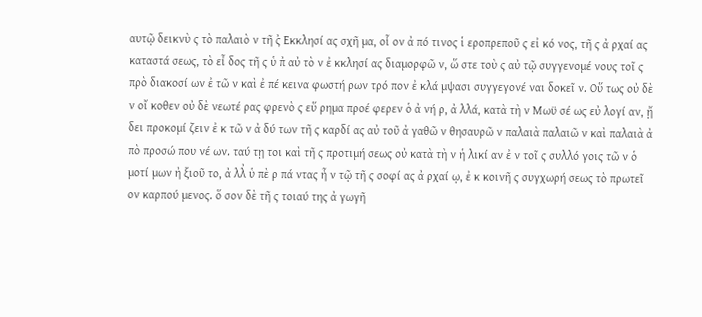αυτῷ δεικνὺ ς τὸ παλαιὸ ν τῆ ς̓ Εκκλησί ας σχῆ μα, οἷ ον ἀ πό τινος ἱ εροπρεποῦ ς εἰ κό νος, τῆ ς ἀ ρχαί ας καταστά σεως, τὸ εἶ δος τῆ ς ὑ π̓ αὐ τὸ ν ἐ κκλησί ας διαμορφῶ ν, ὥ στε τοὺ ς αὐ τῷ συγγενομέ νους τοῖ ς πρὸ διακοσί ων ἐ τῶ ν καὶ ἐ πέ κεινα φωστή ρων τρό πον ἐ κλά μψασι συγγεγονέ ναι δοκεῖ ν. Οὕ τως οὐ δὲ ν οἴ κοθεν οὐ δὲ νεωτέ ρας φρενὸ ς εὕ ρημα προέ φερεν ὁ ἀ νή ρ, ἀ λλά, κατὰ τὴ ν Μωϋ σέ ως εὐ λογί αν, ᾔ δει προκομί ζειν ἐ κ τῶ ν ἀ δύ των τῆ ς καρδί ας αὐ τοῦ ἀ γαθῶ ν θησαυρῶ ν παλαιὰ παλαιῶ ν καὶ παλαιὰ ἀ πὸ προσώ που νέ ων. ταύ τῃ τοι καὶ τῆ ς προτιμή σεως οὐ κατὰ τὴ ν ἡ λικί αν ἐ ν τοῖ ς συλλό γοις τῶ ν ὁ μοτί μων ἠ ξιοῦ το, ἀ λλ̓ ὑ πὲ ρ πά ντας ἦ ν τῷ τῆ ς σοφί ας ἀ ρχαί ῳ, ἐ κ κοινῆ ς συγχωρή σεως τὸ πρωτεῖ ον καρπού μενος. ὅ σον δὲ τῆ ς τοιαύ της ἀ γωγῆ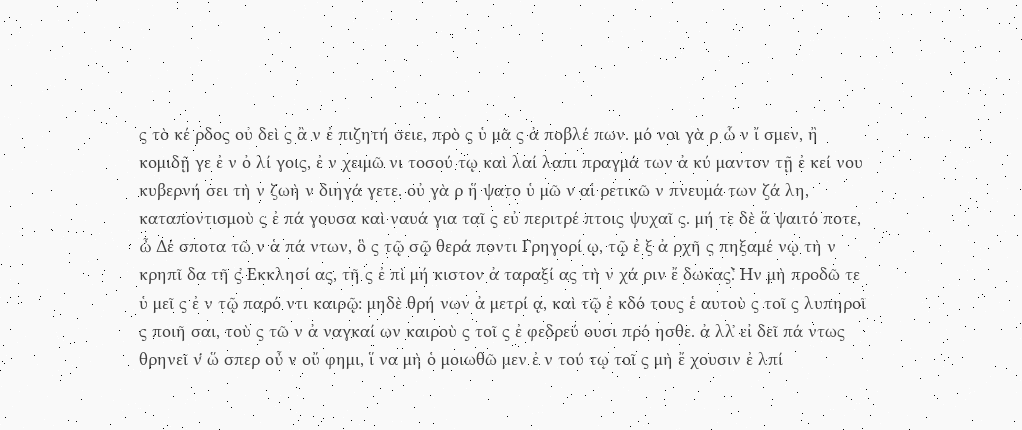ς τὸ κέ ρδος οὐ δεὶ ς ἂ ν ἐ πιζητή σειε, πρὸ ς ὑ μᾶ ς ἀ ποβλέ πων. μό νοι γὰ ρ ὧ ν ἴ σμεν, ἢ κομιδῇ γε ἐ ν ὀ λί γοις, ἐ ν χειμῶ νι τοσού τῳ καὶ λαί λαπι πραγμά των ἀ κύ μαντον τῇ ἐ κεί νου κυβερνή σει τὴ ν ζωὴ ν διηγά γετε. οὐ γὰ ρ ἥ ψατο ὑ μῶ ν αἱ ρετικῶ ν πνευμά των ζά λη, καταποντισμοὺ ς ἐ πά γουσα καὶ ναυά για ταῖ ς εὐ περιτρέ πτοις ψυχαῖ ς. μή τε δὲ ἅ ψαιτό ποτε, ὦ Δέ σποτα τῶ ν ἁ πά ντων, ὃ ς τῷ σῷ θερά ποντι Γρηγορί ῳ, τῷ ἐ ξ ἀ ρχῆ ς πηξαμέ νῳ τὴ ν κρηπῖ δα τῆ ς̓ Εκκλησί ας, τῆ ς ἐ πὶ μή κιστον ἀ ταραξί ας τὴ ν χά ριν ἔ δωκας.̔̀ Ην μὴ προδῶ τε ὑ μεῖ ς ἐ ν τῷ παρό ντι καιρῷ: μηδὲ θρή νων ἀ μετρί ᾳ, καὶ τῷ ἐ κδό τους ἑ αυτοὺ ς τοῖ ς λυπηροῖ ς ποιῆ σαι, τοὺ ς τῶ ν ἀ ναγκαί ων καιροὺ ς τοῖ ς ἐ φεδρεύ ουσι πρό ησθε. ἀ λλ̓ εἰ δεῖ πά ντως θρηνεῖ ν̔ ὥ σπερ οὖ ν οὔ φημι, ἵ να μὴ ὁ μοιωθῶ μεν ἐ ν τού τῳ τοῖ ς μὴ ἔ χουσιν ἐ λπί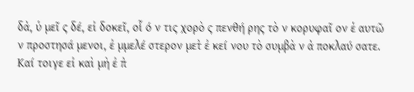δἀ, ὑ μεῖ ς δέ, εἰ δοκεῖ, οἷ ό ν τις χορὸ ς πενθή ρης τὸ ν κορυφαῖ ον ἑ αυτῶ ν προστησά μενοι, ἐ μμελέ στερον μετ̓ ἐ κεί νου τὸ συμβὰ ν ἀ ποκλαύ σατε. Καί τοιγε εἰ καὶ μὴ ἐ π̓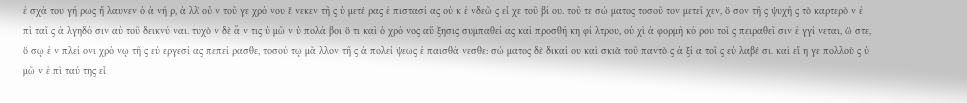ἐ σχά του γή ρως ἤ λαυνεν ὁ ἀ νή ρ, ἀ λλ̓ οὖ ν τοῦ γε χρό νου ἕ νεκεν τῆ ς ὑ μετέ ρας ἐ πιστασί ας οὐ κ ἐ νδεῶ ς εἶ χε τοῦ βί ου. τοῦ τε σώ ματος τοσοῦ τον μετεῖ χεν, ὅ σον τῆ ς ψυχῆ ς τὸ καρτερὸ ν ἐ πὶ ταῖ ς ἀ λγηδό σιν αὐ τοῦ δεικνύ ναι. τυχὸ ν δὲ ἄ ν τις ὑ μῶ ν ὑ πολά βοι ὅ τι καὶ ὁ χρό νος αὔ ξησις συμπαθεί ας καὶ προσθή κη φί λτρου, οὐ χὶ ἀ φορμὴ κό ρου τοῖ ς πειραθεῖ σιν ἐ γγί νεται, ὥ στε, ὅ σῳ ἐ ν πλεί ονι χρό νῳ τῆ ς εὐ εργεσί ας πεπεί ρασθε, τοσού τῳ μᾶ λλον τῆ ς ἀ πολεί ψεως ἐ παισθά νεσθε: σώ ματος δὲ δικαί ου καὶ σκιὰ τοῦ παντὸ ς ἀ ξί α τοῖ ς εὐ λαβέ σι. καὶ εἴ η γε πολλοὺ ς ὑ μῶ ν ἐ πὶ ταύ της εἶ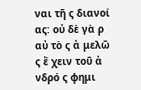ναι τῆ ς διανοί ας: οὐ δὲ γὰ ρ αὐ τὸ ς ἀ μελῶ ς ἔ χειν τοῦ ἀ νδρό ς φημι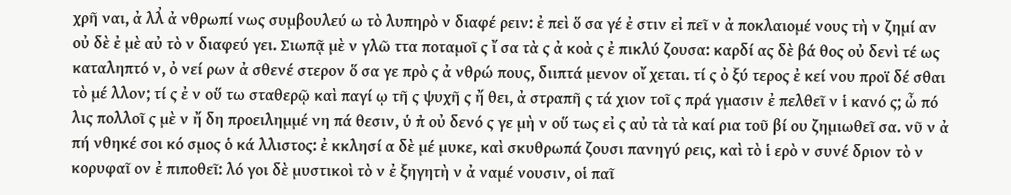χρῆ ναι, ἀ λλ̓ ἀ νθρωπί νως συμβουλεύ ω τὸ λυπηρὸ ν διαφέ ρειν: ἐ πεὶ ὅ σα γέ ἐ στιν εἰ πεῖ ν ἀ ποκλαιομέ νους τὴ ν ζημί αν οὐ δὲ ἐ μὲ αὐ τὸ ν διαφεύ γει. Σιωπᾷ μὲ ν γλῶ ττα ποταμοῖ ς ἴ σα τὰ ς ἀ κοὰ ς ἐ πικλύ ζουσα: καρδί ας δὲ βά θος οὐ δενὶ τέ ως καταληπτό ν, ὀ νεί ρων ἀ σθενέ στερον ὅ σα γε πρὸ ς ἀ νθρώ πους, διιπτά μενον οἴ χεται. τί ς ὀ ξύ τερος ἐ κεί νου προϊ δέ σθαι τὸ μέ λλον; τί ς ἐ ν οὕ τω σταθερῷ καὶ παγί ῳ τῆ ς ψυχῆ ς ἤ θει, ἀ στραπῆ ς τά χιον τοῖ ς πρά γμασιν ἐ πελθεῖ ν ἱ κανό ς; ὦ πό λις πολλοῖ ς μὲ ν ἤ δη προειλημμέ νη πά θεσιν, ὑ π̓ οὐ δενό ς γε μὴ ν οὕ τως εἰ ς αὐ τὰ τὰ καί ρια τοῦ βί ου ζημιωθεῖ σα. νῦ ν ἀ πή νθηκέ σοι κό σμος ὁ κά λλιστος: ἐ κκλησί α δὲ μέ μυκε, καὶ σκυθρωπά ζουσι πανηγύ ρεις, καὶ τὸ ἱ ερὸ ν συνέ δριον τὸ ν κορυφαῖ ον ἐ πιποθεῖ: λό γοι δὲ μυστικοὶ τὸ ν ἐ ξηγητὴ ν ἀ ναμέ νουσιν, οἱ παῖ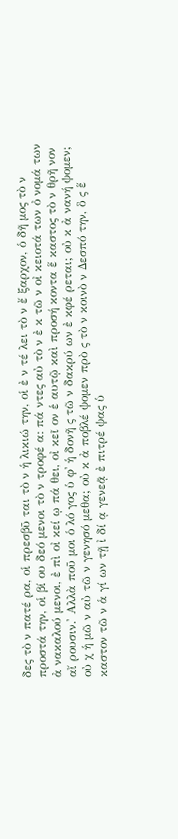δες τὸ ν πατέ ρα, οἱ πρεσβῦ ται τὸ ν ἡ λικιώ την, οἱ ἐ ν τέ λει τὸ ν ἔ ξαρχον, ὁ δῆ μος τὸ ν προστά την, οἱ βί ου δεό μενοι τὸ ν τροφέ α: πά ντες αὐ τὸ ν ἐ κ τῶ ν οἰ κειοτά των ὀ νομά των ἀ νακαλού μενοι, ἐ πὶ οἰ κεί ῳ πά θει, οἰ κεῖ ον ἑ αυτῷ καὶ προσή κοντα ἕ καστος τὸ ν θρῆ νον αἴ ρουσιν.̓ Αλλὰ ποῦ μοι ὁ λό γος ὑ φ̓ ἡ δονῆ ς τῶ ν δακρύ ων ἐ κφέ ρεται; οὐ κ ἀ νανή ψομεν; οὐ χ ἡ μῶ ν αὐ τῶ ν γενησό μεθα; οὐ κ ἀ ποβλέ ψομεν πρὸ ς τὸ ν κοινὸ ν Δεσπό την, ὃ ς ἕ καστον τῶ ν ἁ γί ων τῇ ἰ δί ᾳ γενεᾷ ἐ πιτρέ ψας ὑ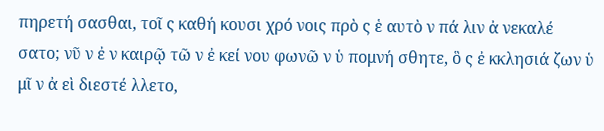πηρετή σασθαι, τοῖ ς καθή κουσι χρό νοις πρὸ ς ἑ αυτὸ ν πά λιν ἀ νεκαλέ σατο; νῦ ν ἐ ν καιρῷ τῶ ν ἐ κεί νου φωνῶ ν ὑ πομνή σθητε, ὃ ς ἐ κκλησιά ζων ὑ μῖ ν ἀ εὶ διεστέ λλετο,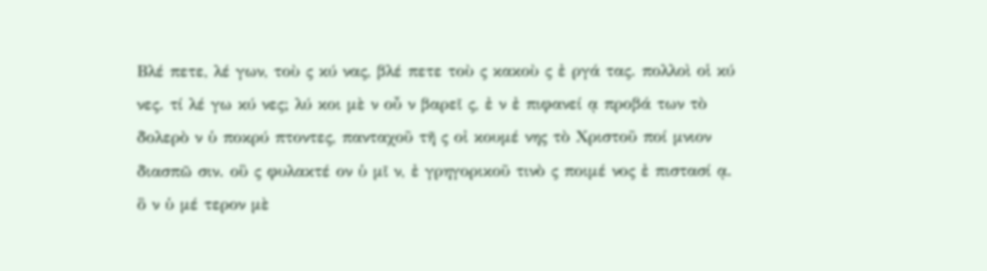Βλέ πετε, λέ γων, τοὺ ς κύ νας, βλέ πετε τοὺ ς κακοὺ ς ἐ ργά τας. πολλοὶ οἱ κύ νες. τί λέ γω κύ νες; λύ κοι μὲ ν οὖ ν βαρεῖ ς, ἐ ν ἐ πιφανεί ᾳ προβά των τὸ δολερὸ ν ὑ ποκρύ πτοντες, πανταχοῦ τῆ ς οἰ κουμέ νης τὸ Χριστοῦ ποί μνιον διασπῶ σιν. οὓ ς φυλακτέ ον ὑ μῖ ν, ἐ γρηγορικοῦ τινὸ ς ποιμέ νος ἐ πιστασί ᾳ. ὃ ν ὑ μέ τερον μὲ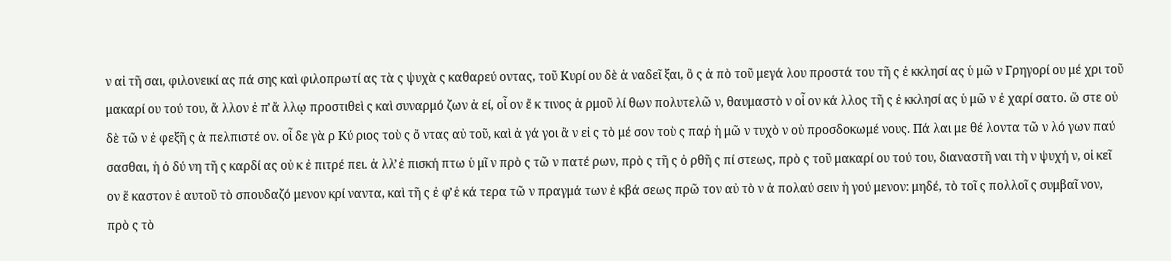ν αἰ τῆ σαι, φιλονεικί ας πά σης καὶ φιλοπρωτί ας τὰ ς ψυχὰ ς καθαρεύ οντας, τοῦ Κυρί ου δὲ ἀ ναδεῖ ξαι, ὃ ς ἀ πὸ τοῦ μεγά λου προστά του τῆ ς ἐ κκλησί ας ὑ μῶ ν Γρηγορί ου μέ χρι τοῦ μακαρί ου τού του, ἄ λλον ἐ π̓ ἄ λλῳ προστιθεὶ ς καὶ συναρμό ζων ἀ εί, οἷ ον ἔ κ τινος ἁ ρμοῦ λί θων πολυτελῶ ν, θαυμαστὸ ν οἷ ον κά λλος τῆ ς ἐ κκλησί ας ὑ μῶ ν ἐ χαρί σατο. ὥ στε οὐ δὲ τῶ ν ἐ φεξῆ ς ἀ πελπιστέ ον. οἶ δε γὰ ρ Κύ ριος τοὺ ς ὄ ντας αὐ τοῦ, καὶ ἀ γά γοι ἂ ν εἰ ς τὸ μέ σον τοὺ ς παῤ ἡ μῶ ν τυχὸ ν οὐ προσδοκωμέ νους. Πά λαι με θέ λοντα τῶ ν λό γων παύ σασθαι, ἡ ὀ δύ νη τῆ ς καρδί ας οὐ κ ἐ πιτρέ πει. ἀ λλ̓ ἐ πισκή πτω ὑ μῖ ν πρὸ ς τῶ ν πατέ ρων, πρὸ ς τῆ ς ὀ ρθῆ ς πί στεως, πρὸ ς τοῦ μακαρί ου τού του, διαναστῆ ναι τὴ ν ψυχή ν, οἰ κεῖ ον ἕ καστον ἑ αυτοῦ τὸ σπουδαζό μενον κρί ναντα, καὶ τῆ ς ἐ φ̓ ἑ κά τερα τῶ ν πραγμά των ἐ κβά σεως πρῶ τον αὐ τὸ ν ἀ πολαύ σειν ἡ γού μενον: μηδέ, τὸ τοῖ ς πολλοῖ ς συμβαῖ νον, πρὸ ς τὸ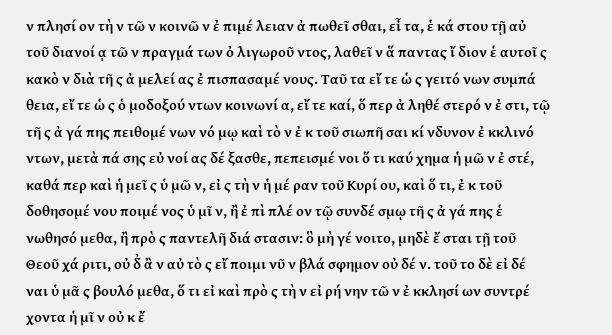ν πλησί ον τὴ ν τῶ ν κοινῶ ν ἐ πιμέ λειαν ἀ πωθεῖ σθαι, εἶ τα, ἑ κά στου τῇ αὐ τοῦ διανοί ᾳ τῶ ν πραγμά των ὀ λιγωροῦ ντος, λαθεῖ ν ἅ παντας ἴ διον ἑ αυτοῖ ς κακὸ ν διὰ τῆ ς ἀ μελεί ας ἐ πισπασαμέ νους. Ταῦ τα εἴ τε ὡ ς γειτό νων συμπά θεια, εἴ τε ὡ ς ὁ μοδοξού ντων κοινωνί α, εἴ τε καί, ὅ περ ἀ ληθέ στερό ν ἐ στι, τῷ τῆ ς ἀ γά πης πειθομέ νων νό μῳ καὶ τὸ ν ἐ κ τοῦ σιωπῆ σαι κί νδυνον ἐ κκλινό ντων, μετὰ πά σης εὐ νοί ας δέ ξασθε, πεπεισμέ νοι ὅ τι καύ χημα ἡ μῶ ν ἐ στέ, καθά περ καὶ ἡ μεῖ ς ὑ μῶ ν, εἰ ς τὴ ν ἡ μέ ραν τοῦ Κυρί ου, καὶ ὅ τι, ἐ κ τοῦ δοθησομέ νου ποιμέ νος ὑ μῖ ν, ἢ ἐ πὶ πλέ ον τῷ συνδέ σμῳ τῆ ς ἀ γά πης ἑ νωθησό μεθα, ἢ πρὸ ς παντελῆ διά στασιν: ὃ μὴ γέ νοιτο, μηδὲ ἔ σται τῇ τοῦ Θεοῦ χά ριτι, οὐ δ̓ ἂ ν αὐ τὸ ς εἴ ποιμι νῦ ν βλά σφημον οὐ δέ ν. τοῦ το δὲ εἰ δέ ναι ὑ μᾶ ς βουλό μεθα, ὅ τι εἰ καὶ πρὸ ς τὴ ν εἰ ρή νην τῶ ν ἐ κκλησί ων συντρέ χοντα ἡ μῖ ν οὐ κ ἔ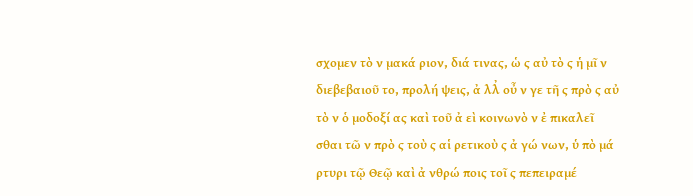σχομεν τὸ ν μακά ριον, διά τινας, ὡ ς αὐ τὸ ς ἡ μῖ ν διεβεβαιοῦ το, προλή ψεις, ἀ λλ̓ οὖ ν γε τῆ ς πρὸ ς αὐ τὸ ν ὁ μοδοξί ας καὶ τοῦ ἀ εὶ κοινωνὸ ν ἐ πικαλεῖ σθαι τῶ ν πρὸ ς τοὺ ς αἱ ρετικοὺ ς ἀ γώ νων, ὑ πὸ μά ρτυρι τῷ Θεῷ καὶ ἀ νθρώ ποις τοῖ ς πεπειραμέ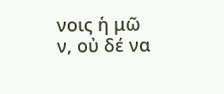νοις ἡ μῶ ν, οὐ δέ να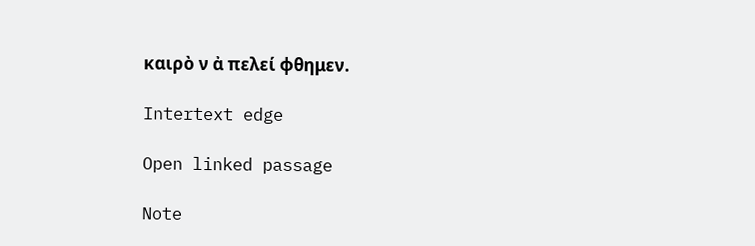καιρὸ ν ἀ πελεί φθημεν.

Intertext edge

Open linked passage

Note